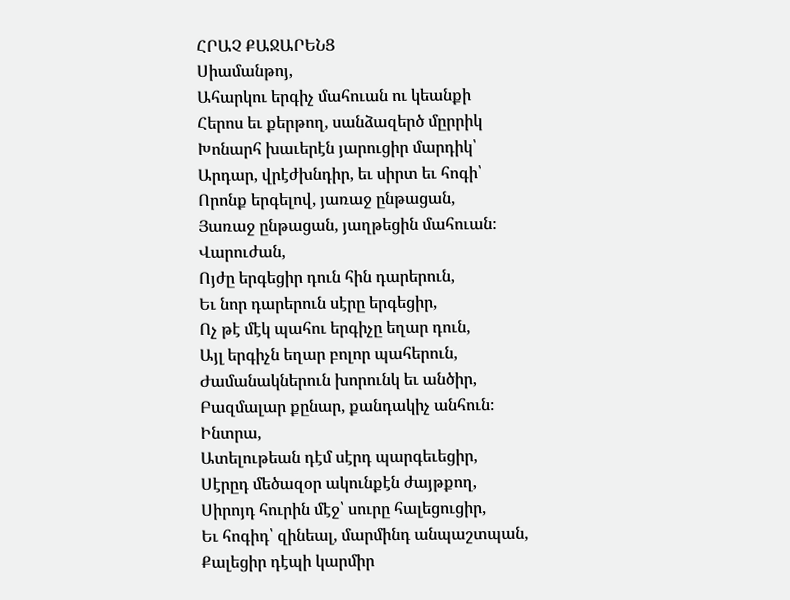ՀՐԱՉ ՔԱՋԱՐԵՆՑ
Սիամանթոյ,
Ահարկու երգիչ մահուան ու կեանքի
Հերոս եւ քերթող, սանձազերծ մըրրիկ
Խոնարհ խաւերէն յարուցիր մարդիկ՝
Արդար, վրէժխնդիր, եւ սիրտ եւ հոգի՝
Որոնք երգելով, յառաջ ընթացան,
Յառաջ ընթացան, յաղթեցին մահուան։
Վարուժան,
Ոյժը երգեցիր դուն հին դարերուն,
Եւ նոր դարերուն սէրը երգեցիր,
Ոչ թէ մէկ պահու երգիչը եղար դուն,
Այլ երգիչն եղար բոլոր պահերուն,
Ժամանակներուն խորունկ եւ անծիր,
Բազմալար քընար, քանդակիչ անհուն։
Ինտրա,
Ատելութեան դէմ սէրդ պարգեւեցիր,
Սէրըդ մեծազօր ակունքէն ժայթքող,
Սիրոյդ հուրին մէջ՝ սուրը հալեցուցիր,
Եւ հոգիդ՝ զինեալ, մարմինդ անպաշտպան,
Քալեցիր դէպի կարմիր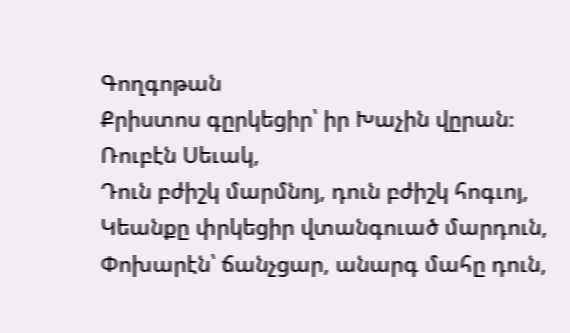Գողգոթան
Քրիստոս գըրկեցիր՝ իր Խաչին վըրան։
Ռուբէն Սեւակ,
Դուն բժիշկ մարմնոյ, դուն բժիշկ հոգւոյ,
Կեանքը փրկեցիր վտանգուած մարդուն,
Փոխարէն՝ ճանչցար, անարգ մահը դուն,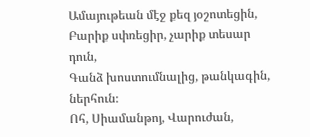Ամայութեան մէջ քեզ յօշոտեցին,
Բարիք սփռեցիր, չարիք տեսար դուն,
Գանձ խոստումնալից, թանկագին, ներհուն։
Ոհ, Սիամանթոյ, Վարուժան,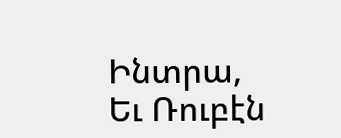Ինտրա,
Եւ Ռուբէն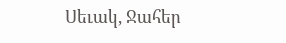Սեւակ, Ջահեր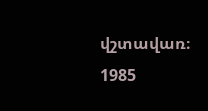վշտավառ։
1985